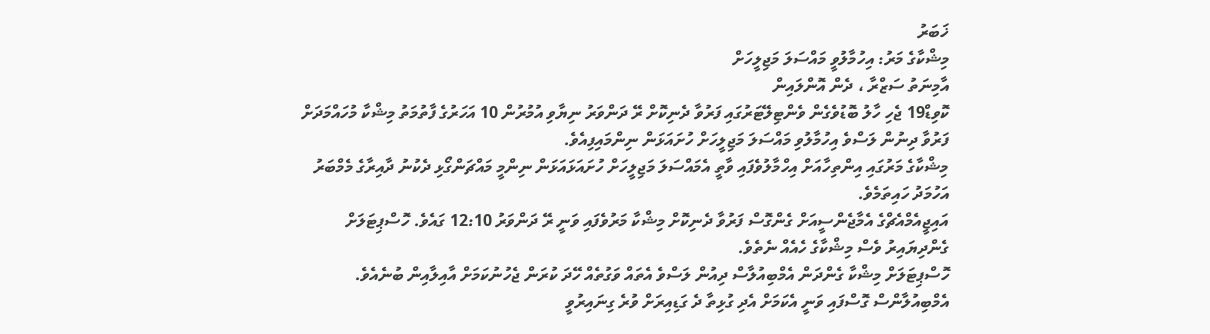ޚަބަރު
މިޝްކާގެ މަރު: އިހުމާލުވީ މައްސަލަ މަޖިލީހަށް
އާމިނަތު ސަޒްރާ ، ދެން އޮންލައިން
ކޮވިޑް19 ޖެހި ހާލު ބޮޑުވެގެން ވެންޓިލޭޓަރުގައި ފަރުވާ ދެނިކޮށް ރޭ ދަންވަރު ނިޔާވި އުމުރުން 10 އަހަރުގެ ފާތުމަތު މިޝްކާ މުހައްމަދަށް ފަރުވާ ދިނުން ލަސްވެ އިހުމާލުވި މައްސަލަ މަޖިލީހަށް ހުށައަޅަން ނިންމައިފިއެވެ.
މިޝްކާގެ މަރުގައި އިންތިހާއަށް އިހްމާލުވެފައި ވާތީ އެމައްސަލަ މަޖިލީހަށް ހުށައަޅައަޅަން ނިންމީ މައްޗަންގޯޅި ދެކުނު ދާއިރާގެ މެމްބަރު އަހުމަދު ހައިތަމެވެ.
އައިޖީއެމްއެޗްގެ އެމާޖެންސީއަށް ގެންގޮސް ފަރުވާ ދެނިކޮށް މިޝްކާ މަރުވެފައި ވަނީ ރޭ ދަންވަރު 12:10 ގައެވެ. ހޮސްޕިޓަލަށް ގެންދިޔައިރު ވެސް މިޝްކާގެ ހެއެއް ނެތެވެ.
ހޮސްޕިޓަލަށް މިޝްކާ ގެންދަން އެމްބިއުލާސް ދިއުން ލަސްވެ އެތައް ވަގުތެއް ހޭދަ ކުރަން ޖެހުނުކަމަށް އާއިލާއިން ބުނެއެވެ. އެމްބިއުލާންސް ގޮސްފައި ވަނީ އެކަމަށް އެދި ގުޅިތާ ދެ ގަޑިއިރަށް ވުރެ ގިނައިރުވީ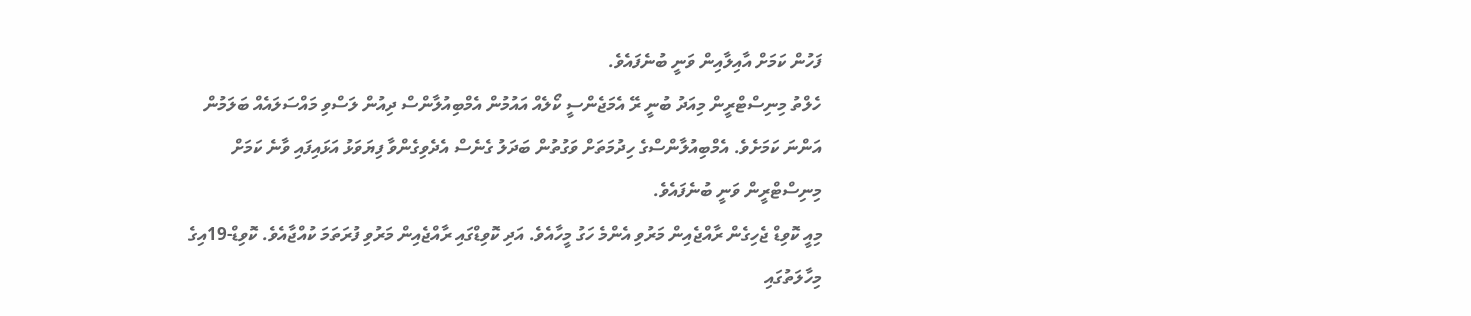ފަހުން ކަމަށް އާއިލާއިން ވަނީ ބުނެފައެވެ.
ހެލްތު މިނިސްޓްރީން މިއަދު ބުނީ ރޭ އެމަޖެންސީ ކޯލެއް އައުމުން އެމްބިއުލާންސް ދިއުން ލަސްވި މައްސަލައެއް ބަލަމުން އަންނަ ކަމަށެވެ. އެމްބިއުލާންސްގެ ހިދުމަތަށް ވަގުތުން ބަދަލު ގެނެސް އެދެވިގެންވާ ފިޔަވަޅު އަޅައިފައި ވާނެ ކަމަށް މިނިސްޓްރީން ވަނީ ބުނެފައެވެ.
މިއީ ކޮވިޑް ޖެހިގެން ރާއްޖެއިން މަރުވި އެންމެ ހަގު މީހާއެވެ. އަދި ކޮވިޑްގައި ރާއްޖެއިން މަރުވި ފުރަތަމަ ކުއްޖާއެވެ. ކޮވިޑް-19އިގެ މިހާލަތުގައި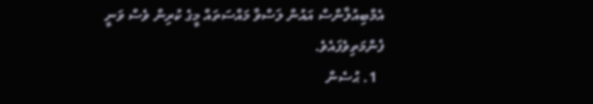އެމްބިއުލާންސް އައުން ލަސްވާ މައްސަތައް މީގެ ކުރިން ވެސް ވަނީ ފެންމަތިވެފައެވެ.
  1. ޙުސެން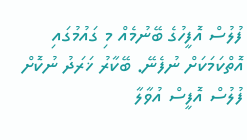ފުލުސް އޮފީހުގެ ބޭނުމެއް މި ގައުމުގައި އޮތްކަމަކަށް ނުފެނޭ. ބޭކާރު ޚަރަދު ނުކޮށް ފުލުސް އޮފީސް އުވާލާ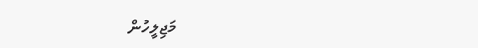މަޖިލީހުން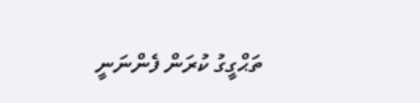ތަޙްގީގު ކުރަން ފެންނަނީ